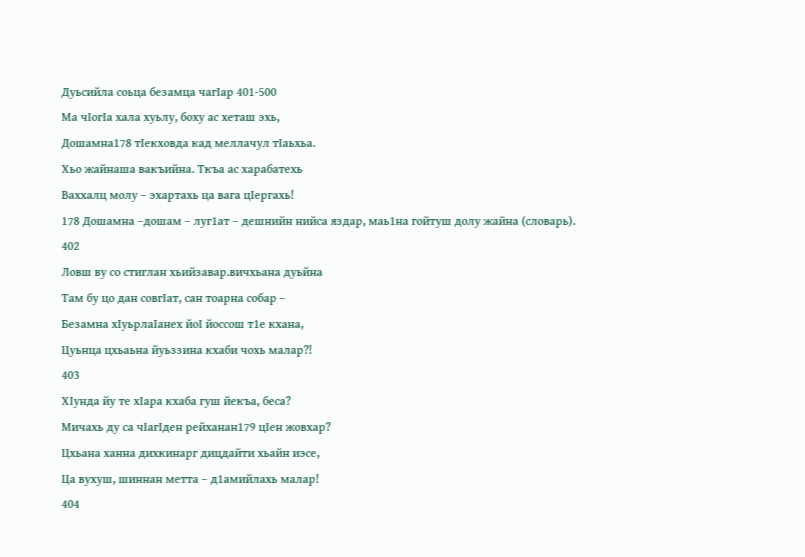Дуьсийла соьца безамца чагIар 401-500
Ма чIогIа хала хуьлу, боху ас хеташ эхь,
Дошамна178 тIекховда кад меллачул тIаьхьа.
Хьо жайнаша вакъийна. Ткъа ас харабатехь
Ваххалц молу – эхартахь ца вага цIергахь!
178 Дошамна –дошам – луг1ат – дешнийн нийса яздар, маь1на гойтуш долу жайна (словарь).
402
Ловш ву со стиглан хьийзавар.вичхьана дуьйна
Там бу цо дан совгIат, сан тоарна собар –
Безамна хIуьрлаIанех йоI йоссош т1е кхана,
Цуьнца цхьаьна йуьззина кхаби чохь малар?!
403
ХIунда йу те хIара кхаба гуш йекъа, беса?
Мичахь ду са чIагIден рейханан179 цIен жовхар?
Цхьана ханна дихкинарг дицдайти хьайн иэсе,
Ца вухуш, шиннан метта – д1амийлахь малар!
404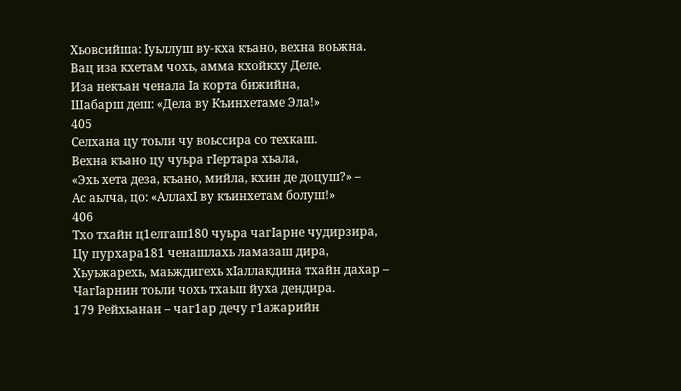Хьовсийша: Iуьллуш ву-кха къано, вехна воьжна.
Вац иза кхетам чохь, амма кхойкху Деле.
Иза некъан ченала Iа корта бижийна,
Шабарш деш: «Дела ву Къинхетаме Эла!»
405
Селхана цу тоьли чу воьссира со техкаш.
Вехна къано цу чуьра гIертара хьала,
«Эхь хета деза, къано, мийла, кхин де доцуш?» –
Ас аьлча, цо: «АллахI ву къинхетам болуш!»
406
Тхо тхайн ц1елгаш180 чуьра чагIарне чудирзира,
Цу пурхара181 ченашлахь ламазаш дира,
Хьуьжарехь, маьждигехь хIаллакдина тхайн дахар –
ЧагIарнин тоьли чохь тхаьш йуха дендира.
179 Рейхьанан – чаг1ар дечу г1ажарийн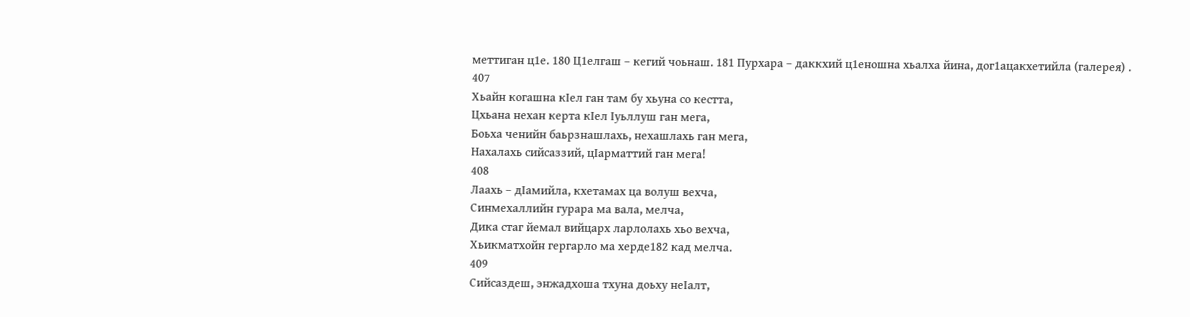меттиган ц1е. 180 Ц1елгаш – кегий чоьнаш. 181 Пурхара – даккхий ц1еношна хьалха йина, дог1ацакхетийла (галерея) .
407
Хьайн когашна кIел ган там бу хьуна со кестта,
Цхьана нехан керта кIел Iуьллуш ган мега,
Боьха ченийн баьрзнашлахь, нехашлахь ган мега,
Нахалахь сийсаззий, цIарматтий ган мега!
408
Лаахь – дIамийла, кхетамах ца волуш вехча,
Синмехаллийн гурара ма вала, мелча,
Дика стаг йемал вийцарх ларлолахь хьо вехча,
Хьикматхойн гергарло ма херде182 кад мелча.
409
Сийсаздеш, энжадхоша тхуна доьху неIалт,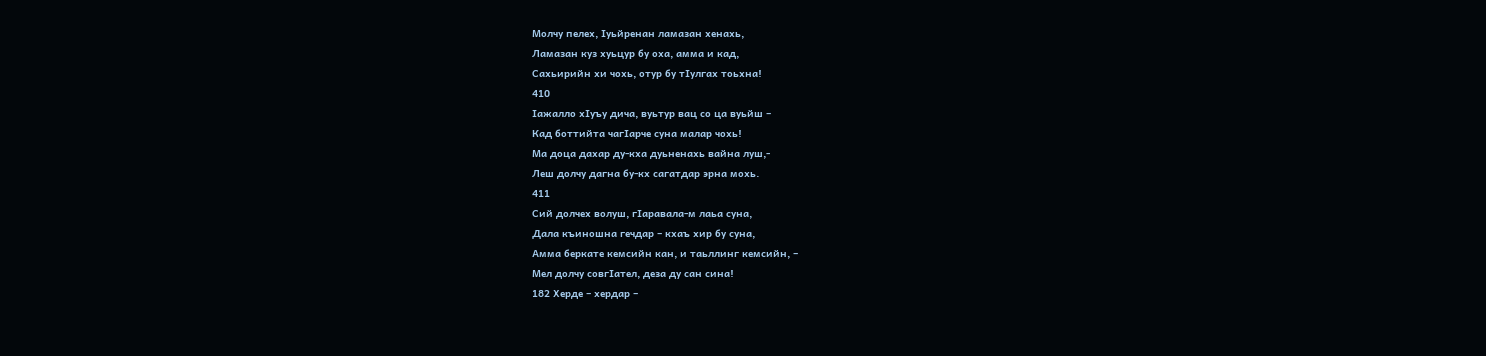Молчу пелех, Iуьйренан ламазан хенахь,
Ламазан куз хуьцур бу оха, амма и кад,
Сахьирийн хи чохь, отур бу тIулгах тоьхна!
410
Iажалло хIуъу дича, вуьтур вац со ца вуьйш –
Кад боттийта чагIарче суна малар чохь!
Ма доца дахар ду-кха дуьненахь вайна луш,-
Леш долчу дагна бу-кх сагатдар эрна мохь.
411
Сий долчех волуш, гIаравала-м лаьа суна,
Дала къиношна гечдар – кхаъ хир бу суна,
Амма беркате кемсийн кан, и таьллинг кемсийн, –
Мел долчу совгIател, деза ду сан сина!
182 Херде – хердар –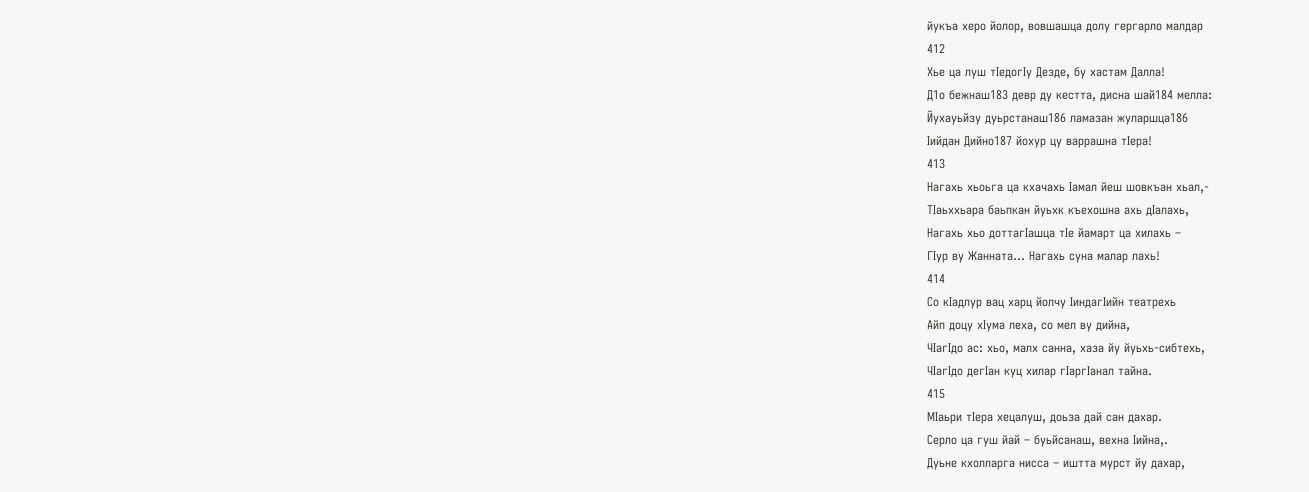йукъа херо йолор, вовшашца долу гергарло малдар
412
Хье ца луш тIедогIу Дезде, бу хастам Далла!
Д1о бежнаш183 девр ду кестта, дисна шай184 мелла:
Йухауьйзу дуьрстанаш186 ламазан жуларшца186
Iийдан Дийно187 йохур цу варрашна тIера!
413
Нагахь хьоьга ца кхачахь Iамал йеш шовкъан хьал,-
ТIаьххьара баьпкан йуьхк къехошна ахь дIалахь,
Нагахь хьо доттагIашца тIе йамарт ца хилахь –
ГIур ву Жанната… Нагахь суна малар лахь!
414
Со кIадлур вац харц йолчу IиндагIийн театрехь
Айп доцу хIума леха, со мел ву дийна,
ЧIагIдо ас: хьо, малх санна, хаза йу йуьхь-сибтехь,
ЧIагIдо дегIан куц хилар гIаргIанал тайна.
415
МIаьри тIера хецалуш, доьза дай сан дахар.
Серло ца гуш йай – буьйсанаш, вехна Iийна,.
Дуьне кхолларга нисса – иштта мурст йу дахар,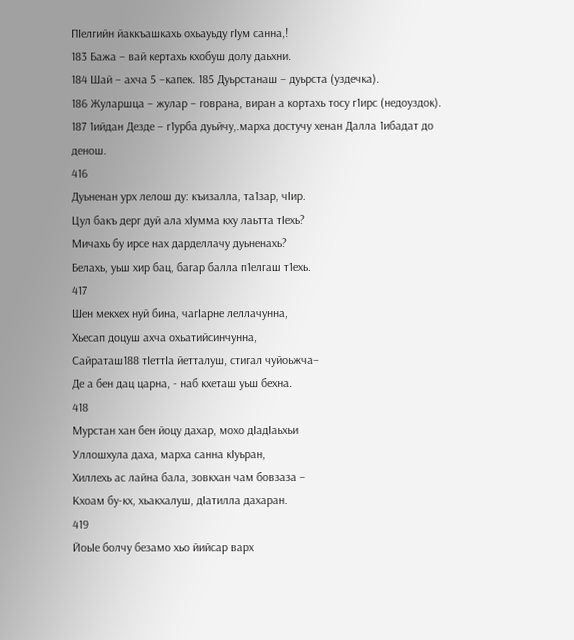ПIелгийн йаккъашкахь охьауьду гIум санна,!
183 Бажа – вай кертахь кхобуш долу даьхни.
184 Шай – ахча 5 –капек. 185 Дуьрстанаш – дуьрста (уздечка).
186 Жуларшца – жулар – говрана, виран а кортахь тосу г1ирс (недоуздок).
187 1ийдан Дезде – г1урба дуьйчу,.марха достучу хенан Далла 1ибадат до денош.
416
Дуьненан урх лелош ду: къизалла, та1зар, чIир.
Цул бакъ дерг дуй ала хIумма кху лаьтта тIехь?
Мичахь бу ирсе нах дарделлачу дуьненахь?
Белахь, уьш хир бац, багар балла п1елгаш т1ехь.
417
Шен мекхех нуй бина, чагIарне леллачунна,
Хьесап доцуш ахча охьатийсинчунна,
Сайраташ188 тIеттIа йетталуш, стигал чуйоьжча–
Де а бен дац царна, - наб кхеташ уьш бехна.
418
Мурстан хан бен йоцу дахар, мохо дIадIаьхьи
Уллошхула даха, марха санна кIуьран,
Хиллехь ас лайна бала, зовкхан чам бовзаза –
Кхоам бу-кх, хьакхалуш, дIатилла дахаран.
419
ЙоьIе болчу безамо хьо йийсар варх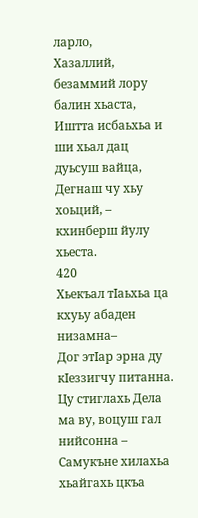ларло,
Хазаллий, безаммий лору балин хьаста,
Иштта исбаьхьа и ши хьал дац дуьсуш вайца,
Дегнаш чу хьу хоьций, – кхинберш йулу хьеста.
420
Хьекъал тIаьхьа ца кхуьу абаден низамна–
Дог этIар эрна ду кIеззигчу питанна.
Цу стиглахь Дела ма ву, воцуш гал нийсонна –
Самукъне хилахьа хьайгахь цкъа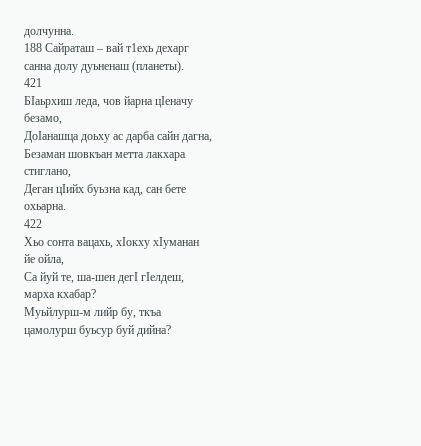долчунна.
188 Сайраташ – вай т1ехь дехарг санна долу дуьненаш (планеты).
421
БIаьрхиш леда, чов йарна цIеначу безамо,
ДоIанашца доьху ас дарба сайн дагна,
Безаман шовкъан метта лакхара стиглано,
Деган цIийх буьзна кад, сан бете охьарна.
422
Хьо сонта вацахь, хIокху хIуманан йе ойла,
Са йуй те, ша-шен дегI гIелдеш, марха кхабар?
Муьйлурш-м лийр бу, ткъа цамолурш буьсур буй дийна?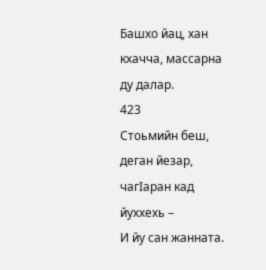Башхо йац, хан кхачча, массарна ду далар.
423
Стоьмийн беш, деган йезар, чагIаран кад йуххехь –
И йу сан жанната.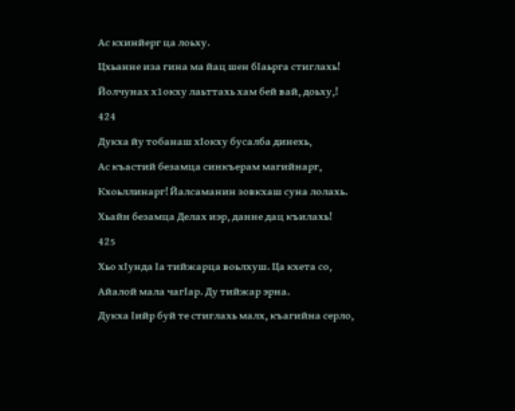Ас кхинйерг ца лоьху.
Цхьанне иза гина ма йац шен бIаьрга стиглахь!
Йолчунах х1окху лаьттахь хам бей вай, доьху,!
424
Дукха йу тобанаш хIокху бусалба динехь,
Ас къастий безамца синкъерам магийнарг,
Кхоьллинарг! Йалсаманин зовкхаш суна лолахь.
Хьайн безамца Делах иэр, данне дац къилахь!
425
Хьо хIунда Iа тийжарца воьлхуш. Ца кхета со,
Айалой мала чагIар. Ду тийжар эрна.
Дукха Iийр буй те стиглахь малх, къагийна серло,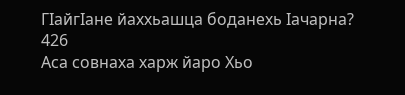ГIайгIане йаххьашца боданехь Iачарна?
426
Аса совнаха харж йаро Хьо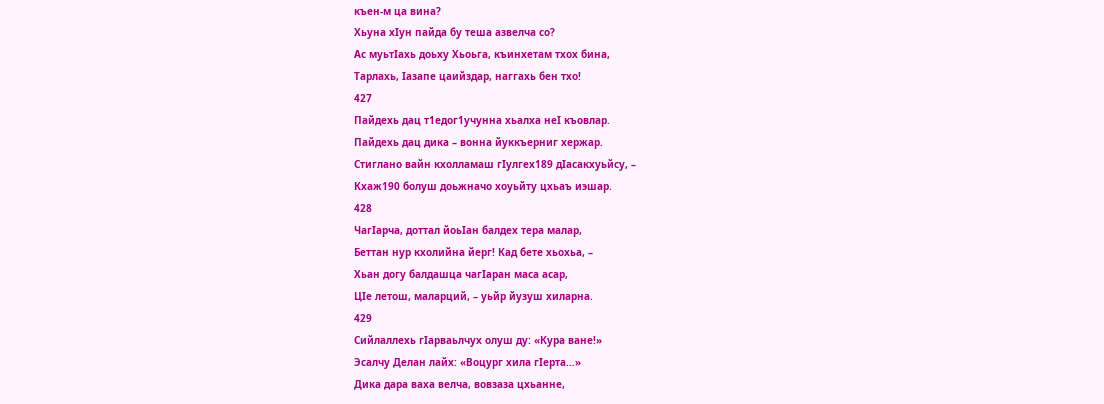къен-м ца вина?
Хьуна хIун пайда бу теша азвелча со?
Ас муьтIахь доьху Хьоьга, къинхетам тхох бина,
Тарлахь, Iазапе цаийздар, наггахь бен тхо!
427
Пайдехь дац т1едог1учунна хьалха неI къовлар.
Пайдехь дац дика – вонна йуккъерниг хержар.
Стиглано вайн кхолламаш гIулгех189 дIасакхуьйсу, –
Кхаж190 болуш доьжначо хоуьйту цхьаъ иэшар.
428
ЧагIарча, доттал йоьIан балдех тера малар,
Беттан нур кхолийна йерг! Кад бете хьохьа, –
Хьан догу балдашца чагIаран маса асар,
ЦIе летош, маларций, – уьйр йузуш хиларна.
429
Сийлаллехь гIарваьлчух олуш ду: «Кура ване!»
Эсалчу Делан лайх: «Воцург хила гIерта…»
Дика дара ваха велча, вовзаза цхьанне,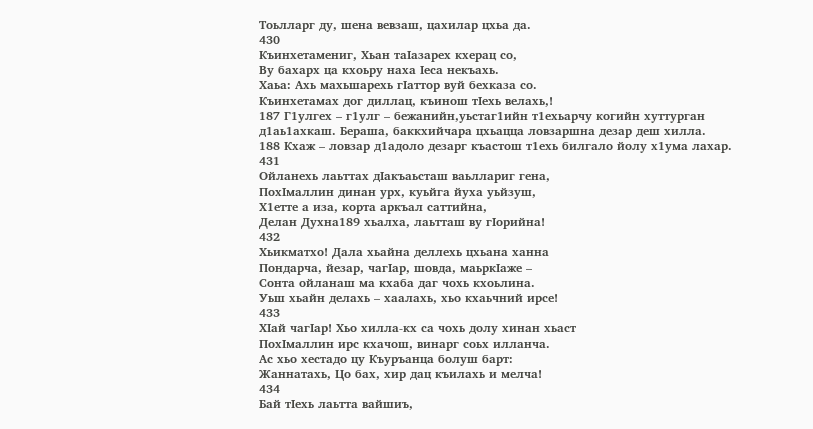Тоьлларг ду, шена вевзаш, цахилар цхьа да.
430
Къинхетамениг, Хьан таIазарех кхерац со,
Ву бахарх ца кхоьру наха Iеса некъахь.
Хаьа: Ахь махьшарехь гIаттор вуй бехказа со.
Къинхетамах дог диллац, къинош тIехь велахь,!
187 Г1улгех – г1улг – бежанийн,уьстаг1ийн т1ехьарчу когийн хуттурган д1аь1ахкаш. Бераша, баккхийчара цхьацца ловзаршна дезар деш хилла.
188 Кхаж – ловзар д1адоло дезарг къастош т1ехь билгало йолу х1ума лахар.
431
Ойланехь лаьттах дIакъаьсташ ваьллариг гена,
ПохIмаллин динан урх, куьйга йуха уьйзуш,
Х1етте а иза, корта аркъал саттийна,
Делан Духна189 хьалха, лаьтташ ву гIорийна!
432
Хьикматхо! Дала хьайна деллехь цхьана ханна
Пондарча, йезар, чагIар, шовда, маьркIаже –
Сонта ойланаш ма кхаба даг чохь кхоьлина.
Уьш хьайн делахь – хаалахь, хьо кхаьчний ирсе!
433
ХIай чагIар! Хьо хилла-кх са чохь долу хинан хьаст
ПохIмаллин ирс кхачош, винарг соьх илланча.
Ас хьо хестадо цу Къуръанца болуш барт:
Жаннатахь, Цо бах, хир дац къилахь и мелча!
434
Бай тIехь лаьтта вайшиъ,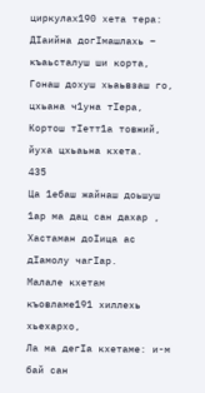циркулах190 хета тера:
ДIаийна догIмашлахь – къаьсталуш ши корта,
Гонаш дохуш хьаьвзаш го, цхьана ч1уна тIера,
Кортош тIетт1а товжий, йуха цхьаьна кхета.
435
Ца 1ебаш жайнаш доьшуш 1ар ма дац сан дахар ,
Хастаман доIица ас дIамолу чагIар.
Малале кхетам къовламе191 хиллехь хьехархо,
Ла ма дегIа кхетаме: и-м бай сан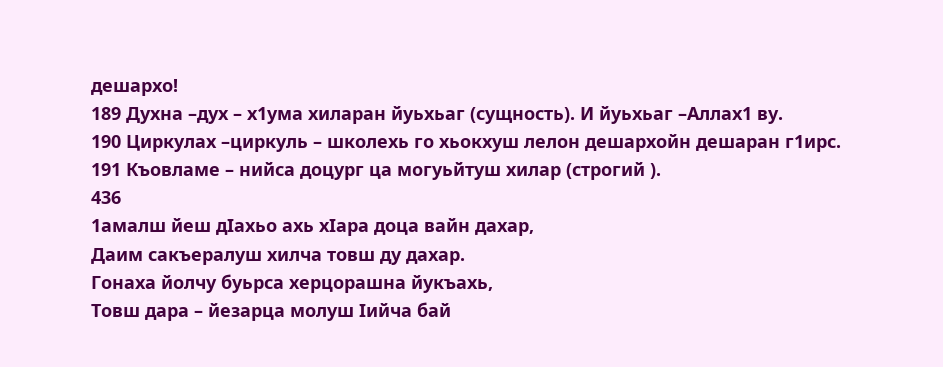дешархо!
189 Духна –дух – х1ума хиларан йуьхьаг (сущность). И йуьхьаг –Аллах1 ву.
190 Циркулах –циркуль – школехь го хьокхуш лелон дешархойн дешаран г1ирс. 191 Къовламе – нийса доцург ца могуьйтуш хилар (строгий ).
436
1амалш йеш дIахьо ахь хIара доца вайн дахар,
Даим сакъералуш хилча товш ду дахар.
Гонаха йолчу буьрса херцорашна йукъахь,
Товш дара – йезарца молуш Iийча бай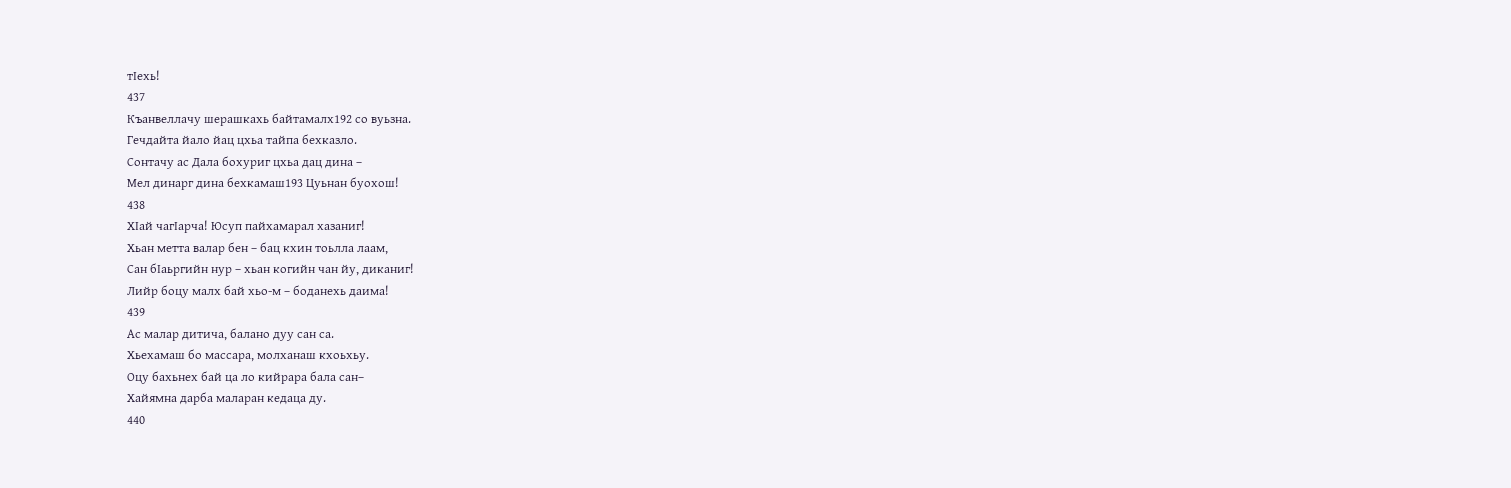тIехь!
437
Къанвеллачу шерашкахь байтамалх192 со вуьзна.
Гечдайта йало йац цхьа тайпа бехказло.
Сонтачу ас Дала бохуриг цхьа дац дина –
Мел динарг дина бехкамаш193 Цуьнан буохош!
438
ХIай чагIарча! Юсуп пайхамарал хазаниг!
Хьан метта валар бен – бац кхин тоьлла лаам,
Сан бIаьргийн нур – хьан когийн чан йу, диканиг!
Лийр боцу малх бай хьо-м – боданехь даима!
439
Ас малар дитича, балано дуу сан са.
Хьехамаш бо массара, молханаш кхоьхьу.
Оцу бахьнех бай ца ло кийрара бала сан–
Хайямна дарба маларан кедаца ду.
440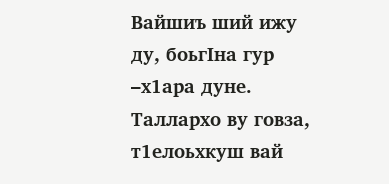Вайшиъ ший ижу ду, боьгIна гур –х1ара дуне.
Таллархо ву говза, т1елоьхкуш вай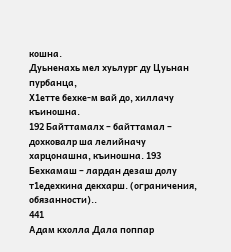кошна.
Дуьненахь мел хуьлург ду Цуьнан пурбанца,
Х1етте бехке-м вай до, хиллачу къиношна.
192 Байттамалх – байттамал – дохковалр ша лелийначу харцонашна, къиношна. 193 Бехкамаш – лардан дезаш долу т1едехкина декхарш. (ограничения, обязанности)..
441
Адам кхолла Дала поппар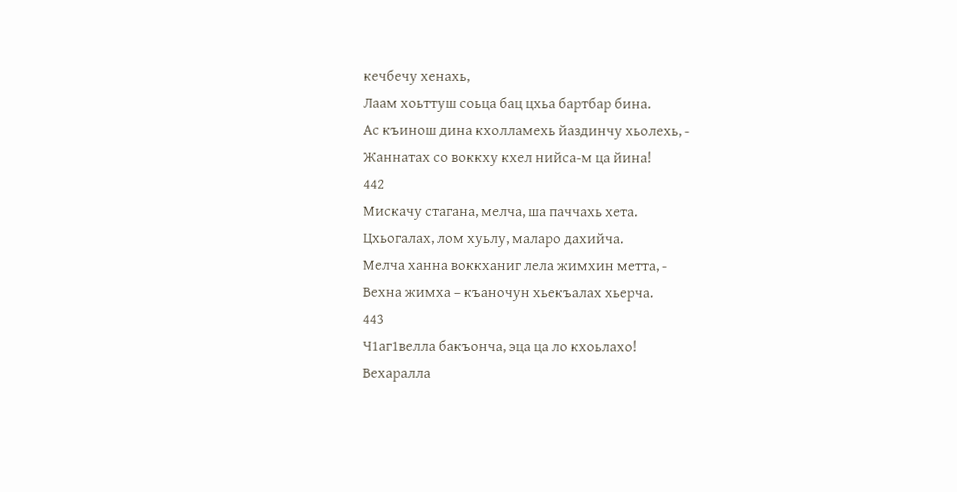кечбечу хенахь,
Лаам хоьттуш соьца бац цхьа бартбар бина.
Ас къинош дина кхолламехь йаздинчу хьолехь, -
Жаннатах со воккху кхел нийса-м ца йина!
442
Мискачу стагана, мелча, ша паччахь хета.
Цхьогалах, лом хуьлу, маларо дахийча.
Мелча ханна воккханиг лела жимхин метта, -
Вехна жимха – къаночун хьекъалах хьерча.
443
Ч1аг1велла бакъонча, эца ца ло кхоьлахо!
Вехаралла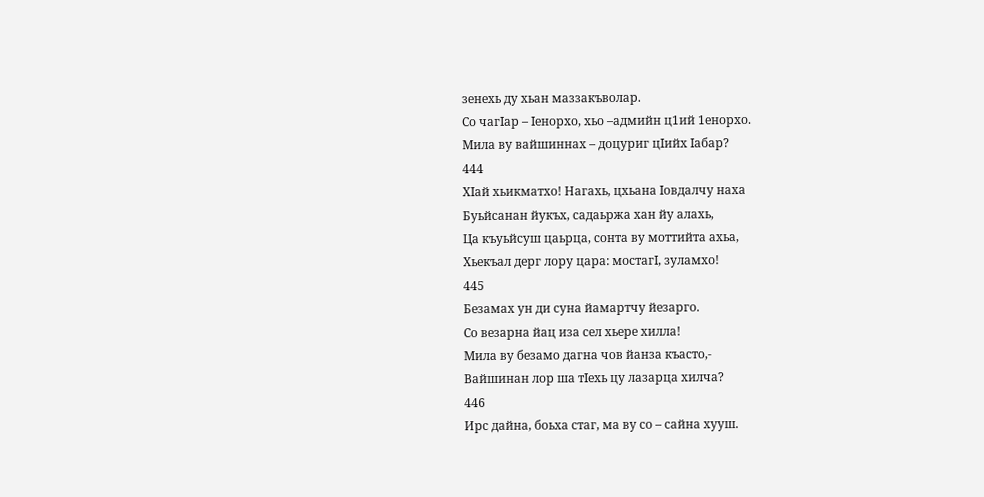зенехь ду хьан маззакъволар.
Со чагIар – Iенорхо, хьо –адмийн ц1ий 1енорхо.
Мила ву вайшиннах – доцуриг цIийх Iабар?
444
ХIай хьикматхо! Нагахь, цхьана Iовдалчу наха
Буьйсанан йукъх, садаьржа хан йу алахь,
Ца къуьйсуш цаьрца, сонта ву моттийта ахьа,
Хьекъал дерг лору цара: мостагI, зуламхо!
445
Безамах ун ди суна йамартчу йезарго.
Со везарна йац иза сел хьере хилла!
Мила ву безамо дагна чов йанза къасто,-
Вайшинан лор ша тIехь цу лазарца хилча?
446
Ирс дайна, боьха стаг, ма ву со – сайна хууш.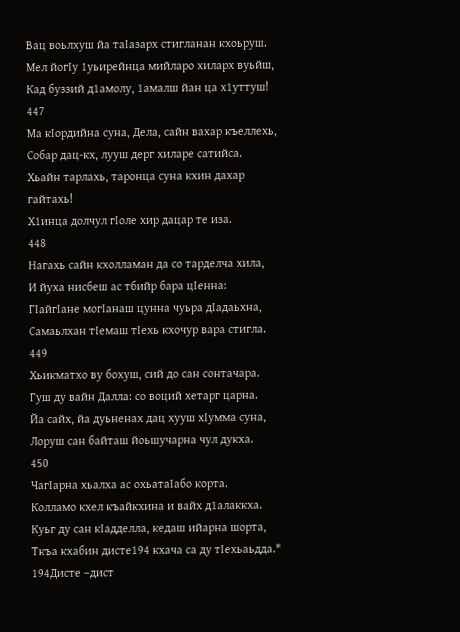Вац воьлхуш йа таIазарх стигланан кхоьруш.
Мел йогIу 1уьирейнца мийларо хиларх вуьйш,
Кад буззий д1амолу, 1амалш йан ца х1уттуш!
447
Ма кIордийна суна, Дела, сайн вахар къеллехь,
Собар дац-кх, лууш дерг хиларе сатийса.
Хьайн тарлахь, таронца суна кхин дахар гайтахь!
Х1инца долчул гIоле хир дацар те иза.
448
Нагахь сайн кхолламан да со тарделча хила,
И йуха нисбеш ас тбийр бара цIенна:
ГIайгIане могIанаш цунна чуьра дIадаьхна,
Самаьлхан тIемаш тIехь кхочур вара стигла.
449
Хьикматхо ву бохуш, сий до сан сонтачара.
Гуш ду вайн Далла: со воций хетарг царна.
Йа сайх, йа дуьненах дац хууш хIумма суна,
Лоруш сан байташ йоьшучарна чул дукха.
450
ЧагIарна хьалха ас охьатаIабо корта.
Колламо кхел къайкхина и вайх д1алаккха.
Куьг ду сан кIадделла, кедаш ийарна шорта,
Ткъа кхабин дисте194 кхача са ду тIехьаьдда.*
194Дисте –дист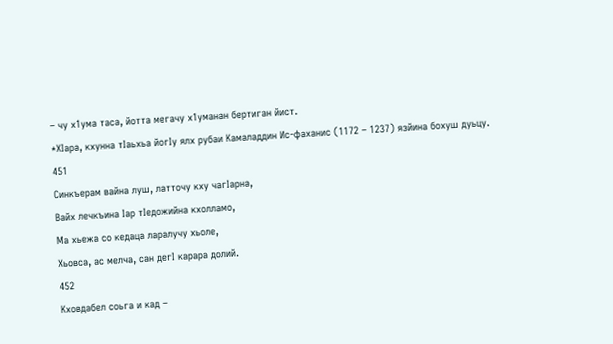– чу х1ума таса, йотта мегачу х1уманан бертиган йист.
*ХIара, кхунна тIаьхьа йогIу ялх рубаи Камаладдин Ис-фаханис (1172 – 1237) язйина бохуш дуьцу.
451
Синкъерам вайна луш, латточу кху чагIарна,
Вайх лечкъина Iар тIедожийна кхолламо,
Ма хьежа со кедаца ларалучу хьоле,
Хьовса, ас мелча, сан дегI карара долий.
452
Кховдабел соьга и кад –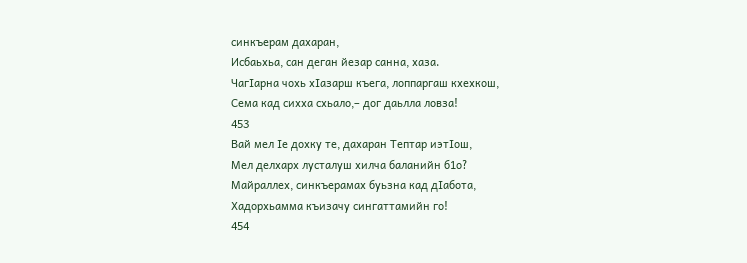синкъерам дахаран,
Исбаьхьа, сан деган йезар санна, хаза.
ЧагIарна чохь хIазарш къега, лоппаргаш кхехкош,
Сема кад сихха схьало,– дог даьлла ловза!
453
Вай мел Iе дохку те, дахаран Тептар иэтIош,
Мел делхарх лусталуш хилча баланийн б1о?
Майраллех, синкъерамах буьзна кад дIабота,
Хадорхьамма къизачу сингаттамийн го!
454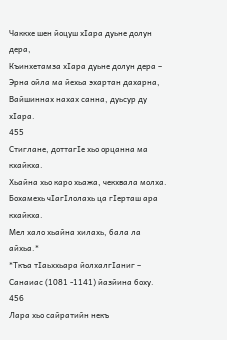Чаккхе шен йоцуш хIара дуьне долун дера,
Къинхетамза хIара дуьне долун дера –
Эрна ойла ма йехьа эхартан дахарна,
Вайшиннах нахах санна, дуьсур ду хIара.
455
Стиглане, доттагIе хьо орцанна ма кхайкха.
Хьайна хьо каро хьажа, чекхвала молха.
Бохамехь чIагIлолахь ца гIерташ ара кхайкха.
Мел хало хьайна хилахь, бала ла айхьа.*
*Ткъа тIаьххьара йолхалгIаниг – Санаиас (1081 -1141) йазйина боху.
456
Лара хьо сайратийн некъ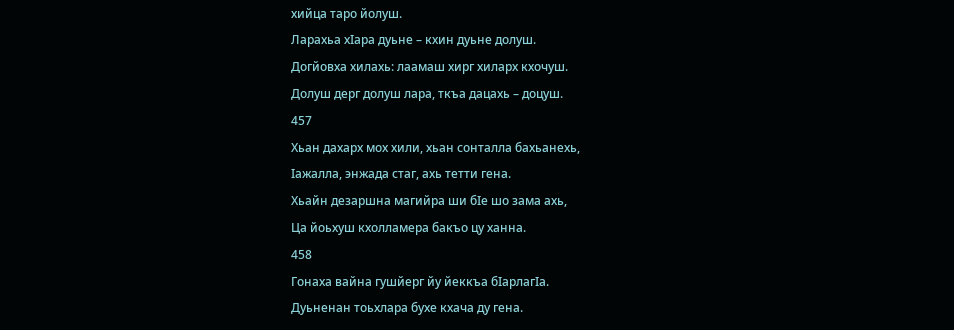хийца таро йолуш.
Ларахьа хIара дуьне – кхин дуьне долуш.
Догйовха хилахь: лаамаш хирг хиларх кхочуш.
Долуш дерг долуш лара, ткъа дацахь – доцуш.
457
Хьан дахарх мох хили, хьан сонталла бахьанехь,
Iажалла, энжада стаг, ахь тетти гена.
Хьайн дезаршна магийра ши бIе шо зама ахь,
Ца йоьхуш кхолламера бакъо цу ханна.
458
Гонаха вайна гушйерг йу йеккъа бIарлагIа.
Дуьненан тоьхлара бухе кхача ду гена.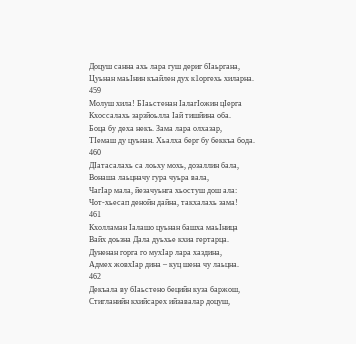Доцуш санна ахь лара гуш дериг бIаьргана,
Цуьнан маьIнин къайлен дух к1оргехь хиларна.
459
Молуш хила! БIаьстенан IалагIожин цIерга
Кхоссалахь зарзйоьлла Iай тишйина оба.
Боца бу деха некъ. Зама лара олхазар,
ТIемаш ду цуьнан. Хьалха берг бу беккъа бода.
460
ДIатасалахь са лоьху мохь, дозаллин бала,
Вонаша лаьцначу гура чуьра вала,
ЧагIар мала, йезачуьнга хьостуш дош ала:
Чот-хьесап денойн дайна, такхалахь зама!
461
Кхолламан Iалашо цуьнан башха маьIница
Вайх доьзна Дала дуьхье кхиа гертарца.
Дуненан горга го мухIар лара хаздина,
Адмех жовхIар дина – куц шена чу лаьцна.
462
Декъала ву бIаьстено бецийн куза баржош,
Стигланийн кхийсарех ийзавалар доцуш,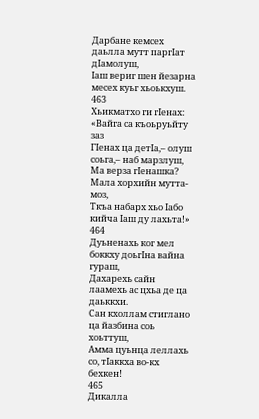Дарбане кемсех даьлла мутт паргIат дIамолуш,
Iаш вериг шен йезарна месех куьг хьоькхуш.
463
Хьикматхо ги гIенах: «Вайга са къоьруьйту заз
ГIенах ца детIа,– олуш соьга,– наб марзлуш,
Ма верза гIенашка? Мала хорхийн мутта-моз,
Ткъа набарх хьо Iабо кийча Iаш ду лахьта!»
464
Дуьненахь ког мел боккху доьгIна вайна гураш,
Дахарехь сайн лаамехь ас цхьа де ца даьккхи.
Сан кхоллам стиглано ца йазбина соь хоьттуш,
Амма цуьнца леллахь со, тIаккха во-кх бехкен!
465
Дикалла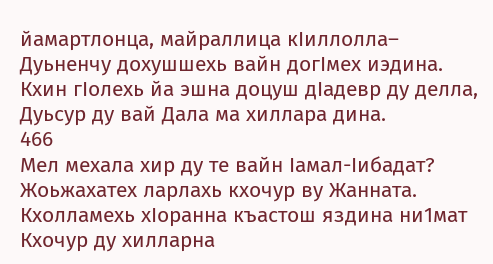йамартлонца, майраллица кIиллолла–
Дуьненчу дохушшехь вайн догIмех иэдина.
Кхин гIолехь йа эшна доцуш дIадевр ду делла,
Дуьсур ду вай Дала ма хиллара дина.
466
Мел мехала хир ду те вайн Iамал-Iибадат?
Жоьжахатех ларлахь кхочур ву Жанната.
Кхолламехь хIоранна къастош яздина ни1мат
Кхочур ду хилларна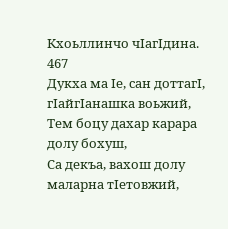Кхоьллинчо чIагIдина.
467
Дукха ма Iе, сан доттагI, гIайгIанашка воьжий,
Тем боцу дахар карара долу бохуш,
Са декъа, вахош долу маларна тIетовжий,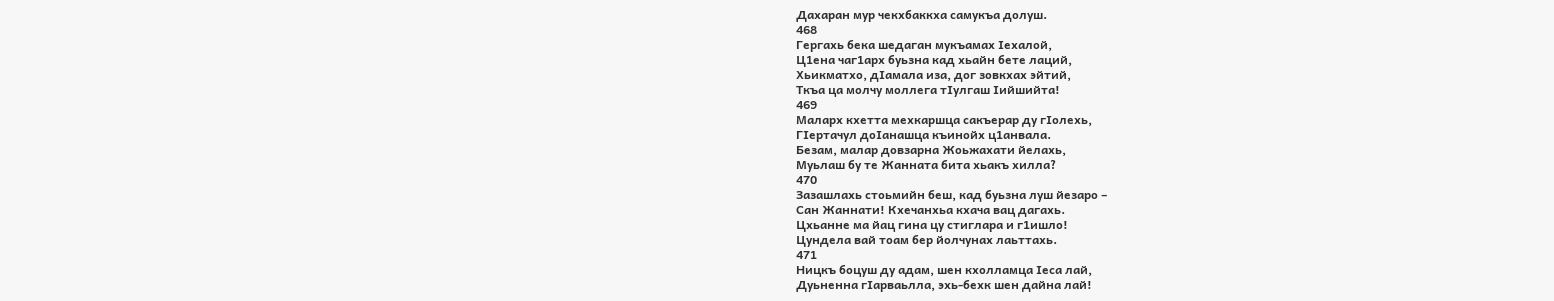Дахаран мур чекхбаккха самукъа долуш.
468
Гергахь бека шедаган мукъамах Iехалой,
Ц1ена чаг1арх буьзна кад хьайн бете лаций,
Хьикматхо, дIамала иза, дог зовкхах эйтий,
Ткъа ца молчу моллега тIулгаш Iийшийта!
469
Маларх кхетта мехкаршца сакъерар ду гIолехь,
ГIертачул доIанашца къинойх ц1анвала.
Безам, малар довзарна Жоьжахати йелахь,
Муьлаш бу те Жанната бита хьакъ хилла?
470
Зазашлахь стоьмийн беш, кад буьзна луш йезаро –
Сан Жаннати! Кхечанхьа кхача вац дагахь.
Цхьанне ма йац гина цу стиглара и г1ишло!
Цундела вай тоам бер йолчунах лаьттахь.
471
Ницкъ боцуш ду адам, шен кхолламца Iеса лай,
Дуьненна гIарваьлла, эхь-бехк шен дайна лай!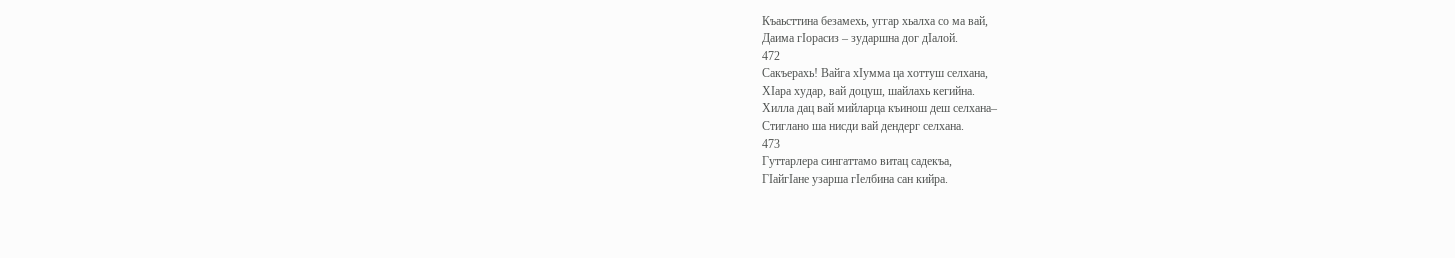Къаьсттина безамехь, уггар хьалха со ма вай,
Даима гIорасиз – зударшна дог дIалой.
472
Сакъерахь! Вайга хIумма ца хоттуш селхана,
ХIара худар, вай доцуш, шайлахь кегийна.
Хилла дац вай мийларца къинош деш селхана–
Стиглано ша нисди вай дендерг селхана.
473
Гуттарлера сингаттамо витац садекъа,
ГIайгIане узарша гIелбина сан кийра.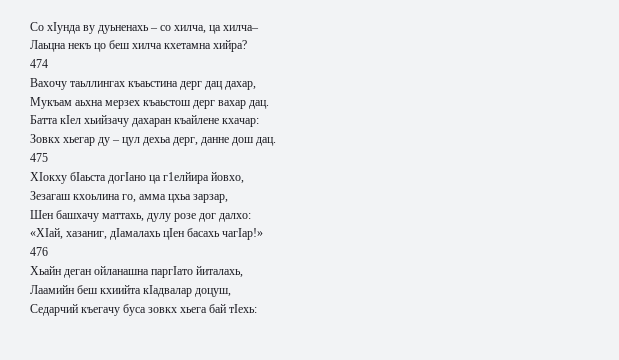Со хIунда ву дуьненахь – со хилча, ца хилча–
Лаьцна некъ цо беш хилча кхетамна хийра?
474
Вахочу таьллингах къаьстина дерг дац дахар,
Мукъам аьхна мерзех къаьстош дерг вахар дац.
Батта кIел хьийзачу дахаран къайлене кхачар:
Зовкх хьегар ду – цул дехьа дерг, данне дош дац.
475
ХIокху бIаьста догIано ца г1елйира йовхо,
Зезагаш кхоьлина го, амма цхьа зарзар,
Шен башхачу маттахь, дулу розе дог далхо:
«ХIай, хазаниг, дIамалахь цIен басахь чагIар!»
476
Хьайн деган ойланашна паргIато йиталахь,
Лаамийн беш кхиийта кIадвалар доцуш,
Седарчий къегачу буса зовкх хьега бай тIехь: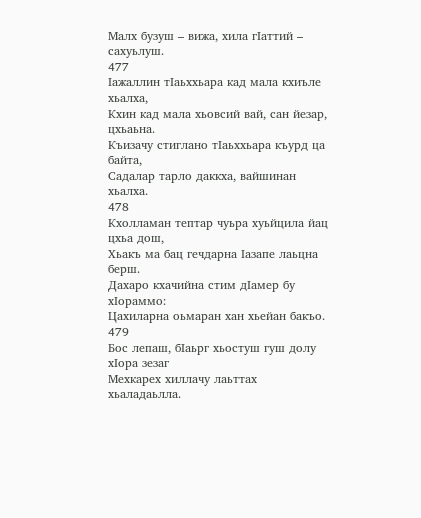Малх бузуш – вижа, хила гIаттий – сахуьлуш.
477
Iажаллин тIаьххьара кад мала кхиъле хьалха,
Кхин кад мала хьовсий вай, сан йезар, цхьаьна.
Къизачу стиглано тIаьххьара къурд ца байта,
Садалар тарло даккха, вайшинан хьалха.
478
Кхолламан тептар чуьра хуьйцила йац цхьа дош,
Хьакъ ма бац гечдарна Iазапе лаьцна берш.
Дахаро кхачийна стим дIамер бу хIораммо:
Цахиларна оьмаран хан хьейан бакъо.
479
Бос лепаш, бIаьрг хьостуш гуш долу хIора зезаг
Мехкарех хиллачу лаьттах хьаладаьлла.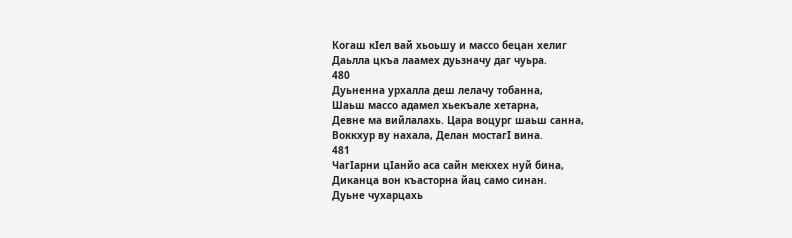Когаш кIел вай хьоьшу и массо бецан хелиг
Даьлла цкъа лаамех дуьзначу даг чуьра.
480
Дуьненна урхалла деш лелачу тобанна,
Шаьш массо адамел хьекъале хетарна,
Девне ма вийлалахь. Цара воцург шаьш санна,
Воккхур ву нахала, Делан мостагI вина.
481
ЧагIарни цIанйо аса сайн мекхех нуй бина,
Диканца вон къасторна йац само синан.
Дуьне чухарцахь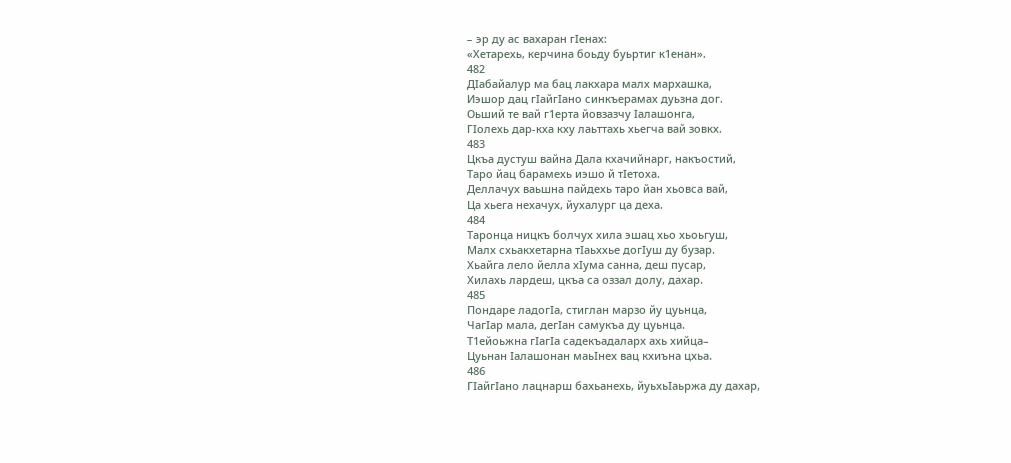– эр ду ас вахаран гIенах:
«Хетарехь, керчина боьду буьртиг к1енан».
482
ДIабайалур ма бац лакхара малх мархашка,
Иэшор дац гIайгIано синкъерамах дуьзна дог.
Оьший те вай г1ерта йовзазчу Iалашонга,
ГIолехь дар-кха кху лаьттахь хьегча вай зовкх.
483
Цкъа дустуш вайна Дала кхачийнарг, накъостий,
Таро йац барамехь иэшо й тIетоха.
Деллачух ваьшна пайдехь таро йан хьовса вай,
Ца хьега нехачух, йухалург ца деха.
484
Таронца ницкъ болчух хила эшац хьо хьоьгуш,
Малх схьакхетарна тIаьххье догIуш ду бузар.
Хьайга лело йелла хIума санна, деш пусар,
Хилахь лардеш, цкъа са оззал долу, дахар.
485
Пондаре ладогIа, стиглан марзо йу цуьнца,
ЧагIар мала, дегIан самукъа ду цуьнца.
Т1ейоьжна гIагIа садекъадаларх ахь хийца–
Цуьнан Iалашонан маьIнех вац кхиъна цхьа.
486
ГIайгIано лацнарш бахьанехь, йуьхьIаьржа ду дахар,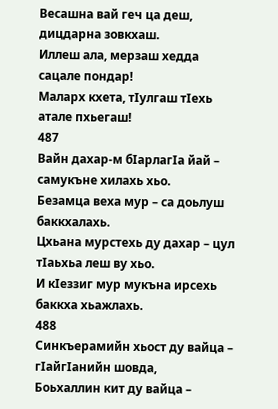Весашна вай геч ца деш, дицдарна зовкхаш.
Иллеш ала, мерзаш хедда сацале пондар!
Маларх кхета, тIулгаш тIехь атале пхьегаш!
487
Вайн дахар-м бIарлагIа йай – самукъне хилахь хьо.
Безамца веха мур – са доьлуш баккхалахь.
Цхьана мурстехь ду дахар – цул тIаьхьа леш ву хьо.
И кIеззиг мур мукъна ирсехь баккха хьажлахь.
488
Синкъерамийн хьост ду вайца – гIайгIанийн шовда,
Боьхаллин кит ду вайца –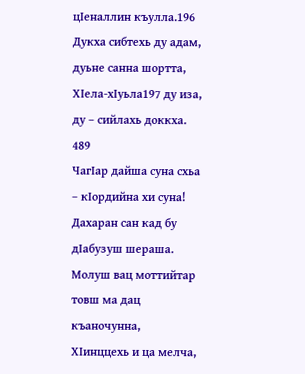цIеналлин къулла.196
Дукха сибтехь ду адам, дуьне санна шортта,
ХIела-хIуьла197 ду иза, ду – сийлахь доккха.
489
ЧагIар дайша суна схьа – кIордийна хи суна!
Дахаран сан кад бу дIабузуш шераша.
Молуш вац моттийтар товш ма дац къаночунна,
ХIинццехь и ца мелча,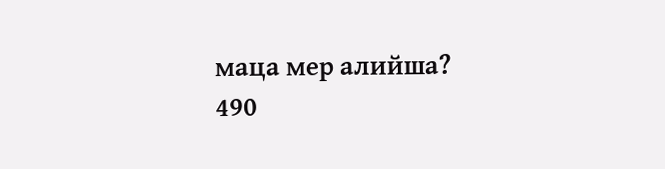маца мер алийша?
490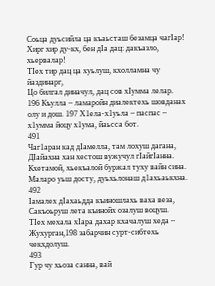Соьца дуьсийла ца къаьсташ безамца чагIар!
Хирг хир ду-кх, бен дIа дац: дакъазло, хьервалар!
ТIех тир дац ца хуьлуш, кхолламна чу йаздинарг,
Цо билгал диначул, дац сов хIумма лелар.
196 Къулла – ламаройн диалектехь шовданах олу и дош. 197 Х1ела-х1уьла – паспас – х1умма йоцу х1ума, йаьсса бот.
491
Чаг1аран кад дIамелла, там лохуш дагана,
ДIайахна хан хестош вужучул гIайгIанна.
Кхетамой, хьекъалой буржал туху вайн сина.
Маларо уьш досту, дуьхьлонаш д1ахьаькхна.
492
Iамалех дIахаьдда къиношлахь ваха веза,
Сакъоьруш лета къинойх озалуш воцуш.
ТIех мехала хIара дахар кхачалуш хеда –
Жухурган,198 забарчин сурт-сибтехь чекхдолуш.
493
Гур чу хьоза санна, вай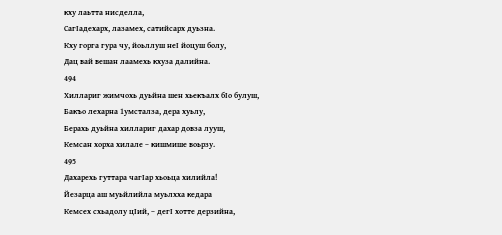кху лаьтта нисделла,
СагIадехарх, лазамех, сатийсарх дуьзна.
Кху горга гура чу, йоьллуш неI йоцуш болу,
Дац вай вешан лаамехь кхуза далийна.
494
Хиллариг жимчохь дуьйна шен хьекъалх бIо булуш,
Бакъо лехарна 1умсталза, дера хуьлу,
Берахь дуьйна хиллариг дахар довза лууш,
Кемсан хорха хилале – кишмише воьрзу.
495
Дахарехь гуттара чагIар хьоьца хилийла!
Йезарца аш муьйлийла муьлхха кедара
Кемсех схьадолу цIий, – дегI хотте дерзийна,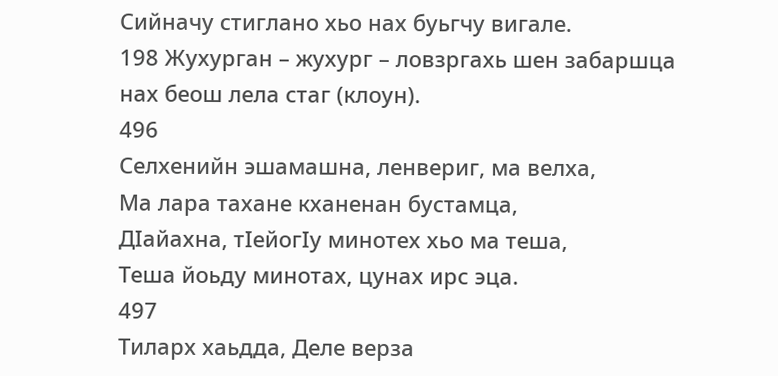Сийначу стиглано хьо нах буьгчу вигале.
198 Жухурган – жухург – ловзргахь шен забаршца нах беош лела стаг (клоун).
496
Селхенийн эшамашна, ленвериг, ма велха,
Ма лара тахане кханенан бустамца,
ДIайахна, тIейогIу минотех хьо ма теша,
Теша йоьду минотах, цунах ирс эца.
497
Тиларх хаьдда, Деле верза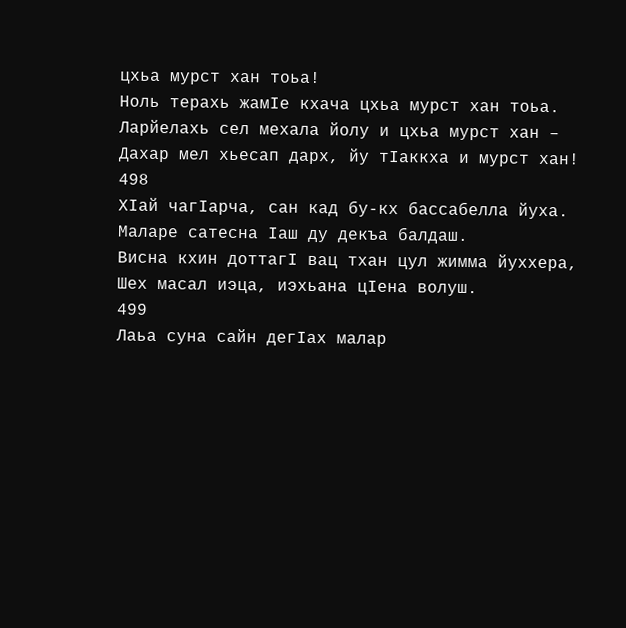цхьа мурст хан тоьа!
Ноль терахь жамIе кхача цхьа мурст хан тоьа.
Ларйелахь сел мехала йолу и цхьа мурст хан –
Дахар мел хьесап дарх, йу тIаккха и мурст хан!
498
ХIай чагIарча, сан кад бу-кх бассабелла йуха.
Маларе сатесна Iаш ду декъа балдаш.
Висна кхин доттагI вац тхан цул жимма йуххера,
Шех масал иэца, иэхьана цIена волуш.
499
Лаьа суна сайн дегIах малар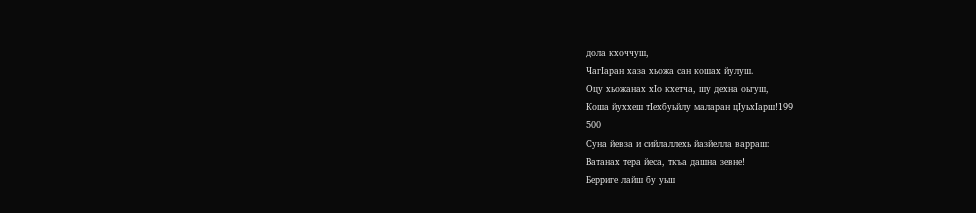дола кхоччуш,
ЧагIаран хаза хьожа сан кошах йулуш.
Оцу хьожанах хIо кхетча, шу дехна оьгуш,
Коша йуххеш тIехбуьйлу маларан цIуьхIарш!199
500
Суна йевза и сийлаллехь йазйелла варраш:
Ватанах тера йеса, ткъа дашна зевне!
Берриге лайш бу уьш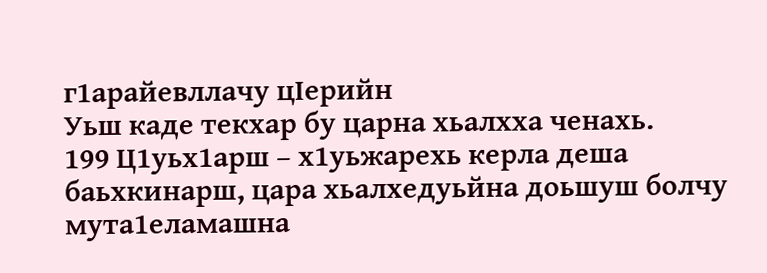г1арайевллачу цIерийн
Уьш каде текхар бу царна хьалхха ченахь.
199 Ц1уьх1арш – х1уьжарехь керла деша баьхкинарш, цара хьалхедуьйна доьшуш болчу мута1еламашна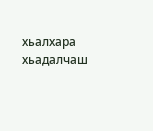хьалхара хьадалчаш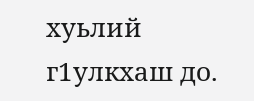хуьлий г1улкхаш до.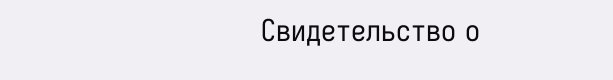Свидетельство о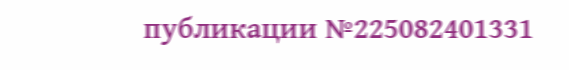публикации №225082401331